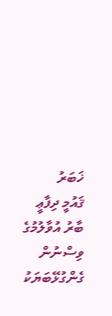ޚަބަރު
ޤައުމީ ދިފާޢީ ބާރު އުވާލުމުގެ ވިސްނުން ގެންގުޅޭބަޔަކު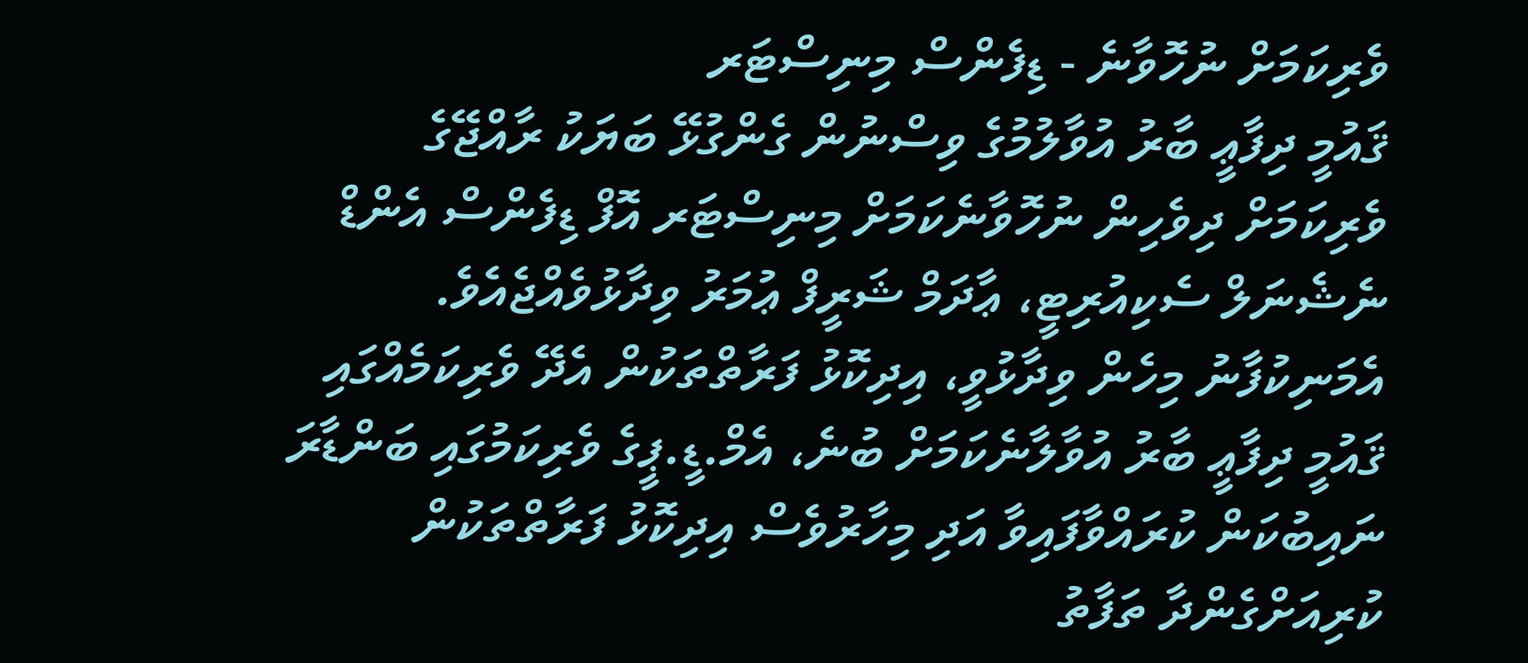ވެރިކަމަށް ނުހޮވާނެ - ޑިފެންސް މިނިސްޓަރ
ޤައުމީ ދިފާޢީ ބާރު އުވާލުމުގެ ވިސްނުން ގެންގުޅޭ ބަޔަކު ރާއްޖޭގެ ވެރިކަމަށް ދިވެހިން ނުހޮވާނެކަމަށް މިނިސްޓަރ އޮފް ޑިފެންސް އެންޑް ނެޝެނަލް ސެކިއުރިޓީ، ޢާދަމް ޝަރީފް ޢުމަރު ވިދާޅުވެއްޖެއެވެ.
އެމަނިކުފާނު މިހެން ވިދާޅުވީ، އިދިކޮޅު ފަރާތްތަކުން އެދޭ ވެރިކަމެއްގައި ޤައުމީ ދިފާޢީ ބާރު އުވާލާނެކަމަށް ބުނެ، އެމް.ޑީ.ޕީގެ ވެރިކަމުގައި ބަންޑާރަ ނައިބުކަން ކުރައްވާފައިވާ އަދި މިހާރުވެސް އިދިކޮޅު ފަރާތްތަކުން ކުރިއަށްގެންދާ ތަފާތު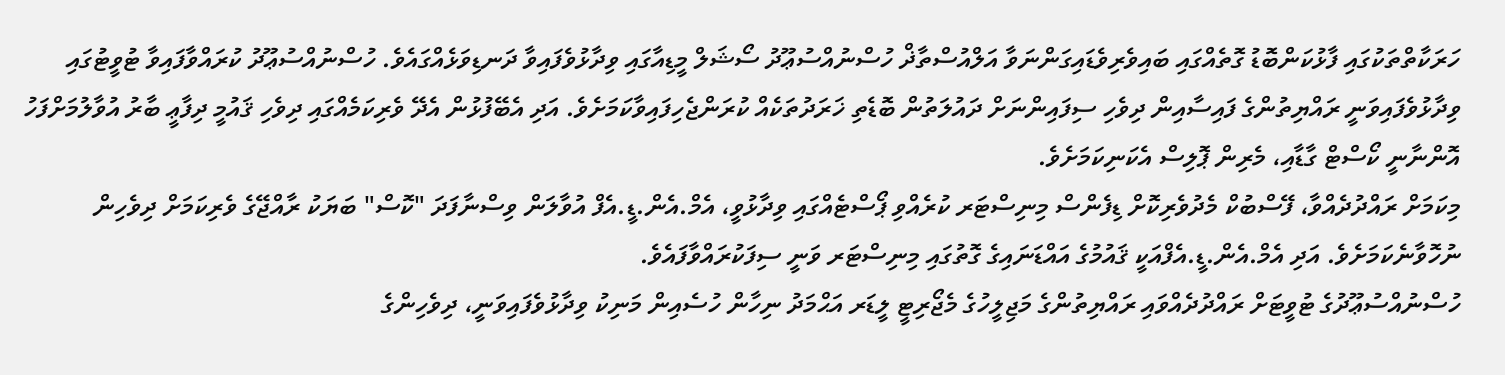ހަރަކާތްތަކުގައި ފާޅުކަންބޮޑު ގޮތެއްގައި ބައިވެރިވެޑައިގަންނަވާ އަލްއުސްތާޛް ހުސްނުއްސުޢޫދު ސޯޝަލް މީޑިއާގައި ވިދާޅުވެފައިވާ ދަނޑިވަޅެއްގައެވެ. ހުސްނުއްސުޢޫދު ކުރައްވާފައިވާ ޓުވީޓުގައި ވިދާޅުވެފައިވަނީ ރައްޔިތުންގެ ފައިސާއިން ދިވެހި ސިފައިންނަށް ދައުލަތުން ބޮޑެތި ޚަރަދުތަކެއް ކުރަންޖެހިފައިވާކަމަށެވެ. އަދި އެބޭފުޅުން އެދޭ ވެރިކަމެއްގައި ދިވެހި ޤައުމީ ދިފާޢީ ބާރު އުވާލުމަށްފަހު އޮންނާނީ ކޯސްޓް ގާޑާއި، މެރިން ޕޮލިސް އެކަނިކަމަށެވެ.
މިކަމަށް ރައްދުދެއްވާ، ފޭސްބުކް މެދުވެރިކޮށް ޑިފެންސް މިނިސްޓަރ ކުރެއްވި ޕޯސްޓެއްގައި ވިދާޅުވީ، އެމް.އެން.ޑީ.އެފް އުވާލަން ވިސްނާފަދަ "ކޮސް" ބަޔަކު ރާއްޖޭގެ ވެރިކަމަށް ދިވެހިން ނުހޮވާނެކަމަށެވެ. އަދި އެމް.އެން.ޑީ.އެފްއަކީ ޤައުމުގެ އައްޑަނައިގެ ގޮތުގައި މިނިސްޓަރ ވަނީ ސިފަކުރައްވާފައެވެ.
ހުސްނުއްސުޢޫދުގެ ޓުވީޓަށް ރައްދުދެއްވައި ރައްޔިތުންގެ މަޖިލީހުގެ މެޖޯރިޓީ ލީޑަރ އަޙްމަދު ނިހާން ހުސެއިން މަނިކު ވިދާޅުވެފައިވަނީ، ދިވެހިންގެ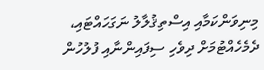މިނިވަންކަމާއި އިސްތިޤުލާލު ނަގަހައްޓައި، ދެމެހެއްޓުމަށް ދިވެހި ސިފައިންނާއި ފުލުހުން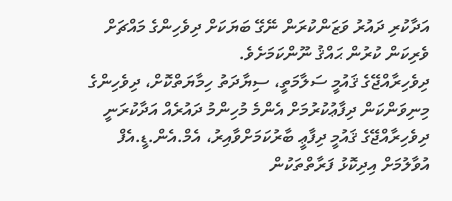އަދާކުރި ދައުރު ވަޒަންކުރަން ނޭގޭ ބަޔަކަށް ދިވެހިންގެ މައްޗަށް ވެރިކަން ކުރުން ޙައްޤު ނޫންކަމަށެވެ.
ދިވެހިރާއްޖޭގެ ޤައުމީ ސަލާމަތީ، ސިޔާދަތު ހިމާޔަތްކޮށް، ދިވެހިންގެ މިނިވަންކަން ދިފާޢުކުރުމަށް އެންމެ މުހިންމު ދައުރެއް އަދާކުރަނީ ދިވެހިރާއްޖޭގެ ޤައުމީ ދިފާޢީ ބާރުކަމަށްވާއިރު، އެމް.އެން.ޑީ.އެފް އުވާލުމަށް އިދިކޮޅު ފަރާތްތަކުން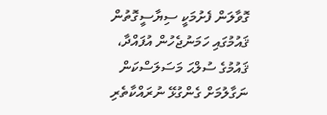ގޮވާލަން ފެށުމަކީ ސިޔާސީގޮތުން ޤައުމުގައި ހަމަނުޖެހުން އުފައްދާ، ޤައުމުގެ ސުލްޙަ މަސަލަސްކަން ނަގާލުމަށް ގެންގުޅޭ ނުރައްކާތެރި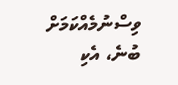ވިސްނުމެއްކަމަށް ބުނެ، އެކި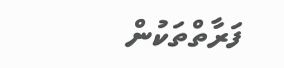ފަރާތްތަކުން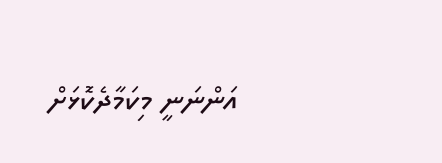އަންނަނީ މިކަމާދެކޮޅަށް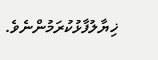ޚިޔާލުފާޅުކުރަމުންނެވެ.